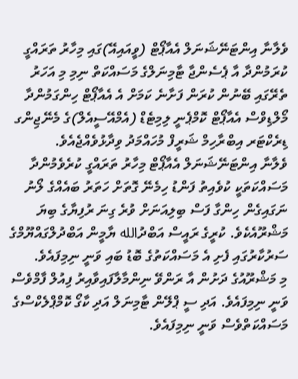ވެލާނާ އިންޓަނޭޝަނަލް އެއާޕޯޓް (ވީއައިއޭ)ގައި މިހާރު ތަރައްގީ ކުރަމުންދާ އާ ޕެސެންޖާ ޓާމިނަލްގެ މަސައްކަތް ނިމި މި އަހަރު ތެރޭގައި ބޭނުން ކުރަން ފަށާނެ ކަމަށް އެ އެއާޕޯޓް ހިންގަމުންދާ މޯލްޑިވްސް އެއާޕޯޓް ކޮމްޕެނީ ލިމިޓެޑް (އެމްއޭސީއެލް)ގެ މެނޭޖިންގ ޑިރެކްޓަރ އިބްރާހިމް ޝަރީފް މުހައްމަދު ވިދާޅުވެއްޖެއެވެ.
ވެލާނާ އިންޓަނޭޝަނަލް އެއާޕޯޓް މިހާރު ތަރައްގީ ކުރެވެމުންދާ މަސައްކަތަކީ ކުވެއިތު ފަންޑު ހިމެނޭ ގޮތަށް ހަތަރު ބައެއްގެ ލޯނު ނަގައިގެން ހިންގާ ފަސް ބިލިއަނަށް ވުރެ ގިނަ ރުފިޔާގެ ބިޔަ މަޝްރޫއެކެވެ. ކުރީގެ ރައީސް އަބްދުالله ޔާމީން އަބްދުލްގައްޔޫމްގެ ސަރުކާރުގައި ފެށި އެ މަސައްކަތުގެ ބޮޑު ބައި ވަނީ ނިމިފައެވެ.
މި މަޝްރޫއުގެ ދަށުން އާ ރަންވޭ ނިންމާލާފައިވާއިރު ފިއުލް ފާމްވެސް ވަނީ ނިމިފައެވެ. އަދި ސީ ޕްލޭން ޓާމިނަލް އަދި ކާގޯ ކޮމްޕްލެކްސްގެ މަސައްކަތްވެސް ވަނީ ނިމިފައެވެ.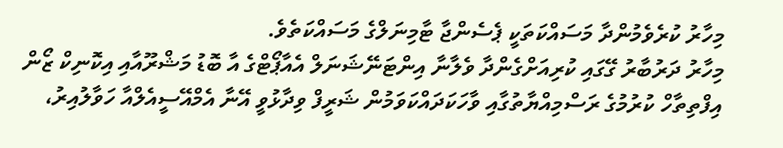މިހާރު ކުރެވެމުންދާ މަސައްކަތަކީ ޕެސެންޖާ ޓާމިނަލްގެ މަސައްކަތެވެ.
މިހާރު ދަރުބާރު ގޭގައި ކުރިއަށްގެންދާ ވެލާނާ އިންޓަނޭޝަނަލް އެއާޕޯޓްގެ އާ ބޮޑު މަޝްރޫއާއި އިކޮނިކް ޒޯން އިފްތިތާހް ކުރުމުގެ ރަސްމިއްޔާތުގާއި ވާހަކަދައްކަވަމުން ޝަރީފް ވިދާޅުވީ އޭނާ އެމްއޭސީއެލްއާ ހަވާލުއިރު،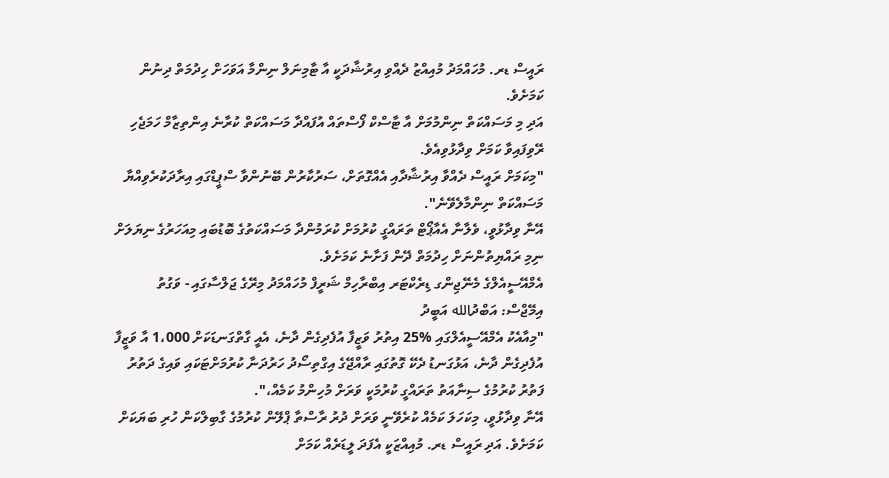ރައީސް ޑރ. މުހައްމަދު މުއިއްޒު ދެއްވި އިރުޝާދަކީ އާ ޓާމިނަލް ނިންމާ އަވަހަށް ހިދުމަތް ދިނުން ކަމަށެވެ.
އަދި މި މަސައްކަތް ނިންމުމަށް އާ ޓާސްކް ފޯސްތައް އުފައްދާ މަސައްކަތް ކުރާނެ އިންތިޒާމް ހަމަޖެހި ރޭވިފައިވާ ކަމަށް ވިދާޅުވިއެވެ.
"މިކަމަށް ރައީސް ދެއްވާ އިރުޝާދާއި އެއްގޮތަށް، ސަރުކާރުން ބޭނުންވާ ސްޕީޑްގައި އިރާދަކުރެވިއްޔާ މަސައްކަތް ނިންމާލެވޭނެ".
އޭނާ ވިދާޅުވީ، ވެލާނާ އެއާޕޯޓް ތަރައްގީ ކުރުމަށް ކުރަމުންދާ މަސައްކަތުގެ ބޮޑުބައި މިއަހަރުގެ ނިޔަލަށް ނިމި ރައްޔިތުންނަށް ހިދުމަތް ދޭން ފަށާނެ ކަމަށެވެ.
އެމްއޭސީއެލްގެ މެނޭޖިންގ ޑިރެކްޓަރ އިބްރާހިމް ޝަރީފް މުހައްމަދު މިރޭގެ ޖަލްސާގައި - ވަގުތު އިމޭޖްސް: އަބްދުالله އަބީދު
"މިއާއެކު އެމްއޭސީއެލްގައި %25 އިތުރު ވަޒީފާ އުފެދިގެން ދާނެ، އެއީ ގާތްގަނޑަކަށް 1،000 އާ ވަޒީފާ އުފެދިގެން ދާނެ، އަޅުގަނޑު ދެކޭ ގޮތުގައި ރާއްޖޭގެ އިގްތިސޯދު ހަރުދަނާ ކުރުމަށްޓަކައި ވައިގެ ދަތުރު ފަތުރު ކުރުމުގެ ސިނާއަތު ތަރައްގީ ކުރުމަކީ ވަރަށް މުހިންމު ކަމެއް،".
އޭނާ ވިދާޅުވީ، މިކަހަލަ ކަމެއް ކުރެވޭނީ ވަރަށް ދުރު ރާސްތާ ޕްލޭން ކުރުމުގެ ގާބިލްކަން ހުރި ބަޔަކަށް ކަމަށެވެ. އަދި ރައީސް ޑރ. މުއިއްޒަކީ އެފަދަ ލީޑަރެއް ކަމަށް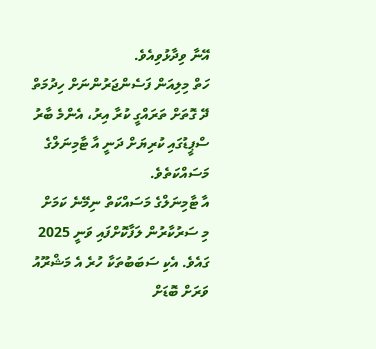އޭނާ ވިދާޅުވިއެވެ.
ހަތް މިލިއަން ފަސެންޖަރުންނަށް ހިދުމަތް ދޭ ގޮތަށް ތަރައްގީ ކުރާ އިރު، އެންމެ ބާރު ސްޕީޑުގައި ކުރިޔަށް ދަނީ އާ ޓާމިނަލްގެ މަސައްކަތެވެ.
އާ ޓާމިނަލްގެ މަސައްކަތް ނިމޭނެ ކަމަށް މި ސަރުކާރުން ލަފާކޮށްފައި ވަނީ 2025 ގައެވެ. އެކި ސަބަބުތަކާ ހުރެ އެ މަޝްރޫއު ވަރަށް ބޮޑަށް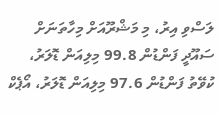ލަސްވި އިރު، މި މަޝްރޫއަށް މިހާތަނަށް ސައޫދީ ފަންޑުން 99.8 މިލިއަން ޑޮލަރު، ކުވޭތު ފަންޑުން 97.6 މިލިއަން ޑޮލަރު، އޯޕެކް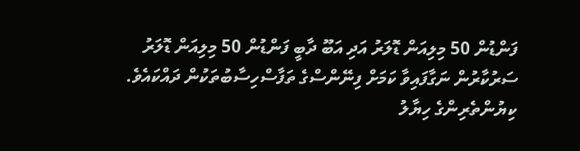ފަންޑުން 50 މިލިއަން ޑޮލަރު އަދި އަބޫ ދާބީ ފަންޑުން 50 މިލިއަން ޑޮލަރު ސަރުކާރުން ނަގާފައިވާ ކަމަށް ފިނޭންސްގެ ތަފާސްހިސާބުތަކުން ދައްކައެވެ.
ކިޔުންތެރިންގެ ހިޔާލު